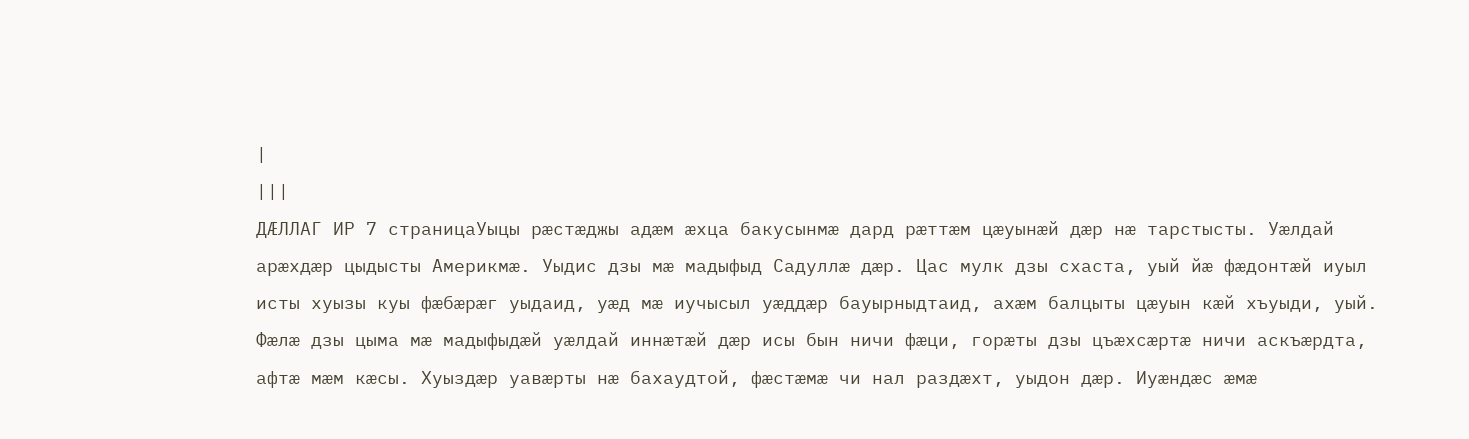|
|||
ДÆЛЛАГ ИР 7 страницаУыцы рæстæджы адæм æхца бакусынмæ дард рæттæм цæуынæй дæр нæ тарстысты. Уæлдай арæхдæр цыдысты Америкмæ. Уыдис дзы мæ мадыфыд Садуллæ дæр. Цас мулк дзы схаста, уый йæ фæдонтæй иуыл исты хуызы куы фæбæрæг уыдаид, уæд мæ иучысыл уæддæр бауырныдтаид, ахæм балцыты цæуын кæй хъуыди, уый. Фæлæ дзы цыма мæ мадыфыдæй уæлдай иннæтæй дæр исы бын ничи фæци, горæты дзы цъæхсæртæ ничи аскъæрдта, афтæ мæм кæсы. Хуыздæр уавæрты нæ бахаудтой, фæстæмæ чи нал раздæхт, уыдон дæр. Иуæндæс æмæ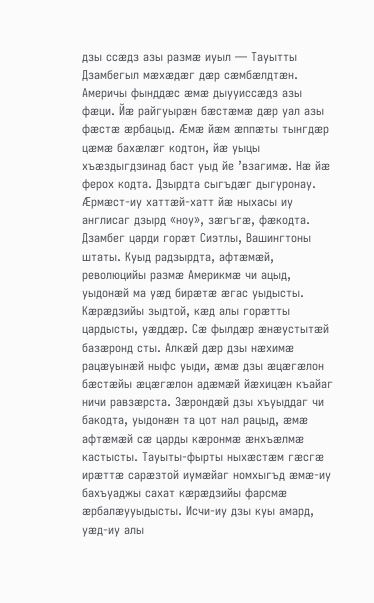дзы ссæдз азы размæ иуыл — Тауытты Дзамбегыл мæхæдæг дæр сæмбæлдтæн. Америчы фынддæс æмæ дыууиссæдз азы фæци. Йæ райгуырæн бæстæмæ дæр уал азы фæстæ æрбацыд. Æмæ йæм æппæты тынгдæр цæмæ бахæлæг кодтон, йæ уыцы хъæздыгдзинад баст уыд йе ’взагимæ. Нæ йæ ферох кодта. Дзырдта сыгъдæг дыгуронау. Æрмæст-иу хаттæй-хатт йæ ныхасы иу англисаг дзырд «ноу», зæгъгæ, фæкодта. Дзамбег царди горæт Сиэтлы, Вашингтоны штаты. Куыд радзырдта, афтæмæй, революцийы размæ Америкмæ чи ацыд, уыдонæй ма уæд бирæтæ æгас уыдысты. Кæрæдзийы зыдтой, кæд алы горæтты цардысты, уæддæр. Сæ фылдæр æнæустытæй базæронд сты. Алкæй дæр дзы нæхимæ рацæуынæй ныфс уыди, æмæ дзы æцæгæлон бæстæйы æцæгæлон адæмæй йæхицæн къайаг ничи равзæрста. Зæрондæй дзы хъуыддаг чи бакодта, уыдонæн та цот нал рацыд, æмæ афтæмæй сæ царды кæронмæ æнхъæлмæ кастысты. Тауыты-фырты ныхæстæм гæсгæ ирæттæ сарæзтой иумæйаг номхыгъд æмæ-иу бахъуаджы сахат кæрæдзийы фарсмæ æрбалæууыдысты. Исчи-иу дзы куы амард, уæд-иу алы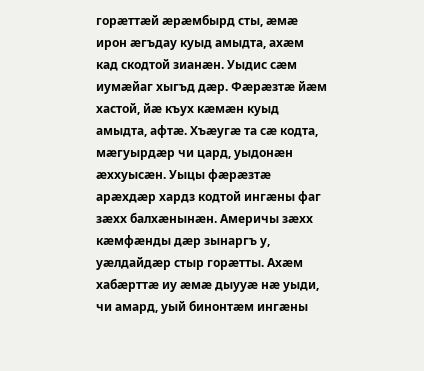горæттæй æрæмбырд сты, æмæ ирон æгъдау куыд амыдта, ахæм кад скодтой зианæн. Уыдис сæм иумæйаг хыгъд дæр. Фæрæзтæ йæм хастой, йæ къух кæмæн куыд амыдта, афтæ. Хъæугæ та сæ кодта, мæгуырдæр чи цард, уыдонæн æххуысæн. Уыцы фæрæзтæ арæхдæр хардз кодтой ингæны фаг зæхх балхæнынæн. Америчы зæхх кæмфæнды дæр зынаргъ у, уæлдайдæр стыр горæтты. Ахæм хабæрттæ иу æмæ дыууæ нæ уыди, чи амард, уый бинонтæм ингæны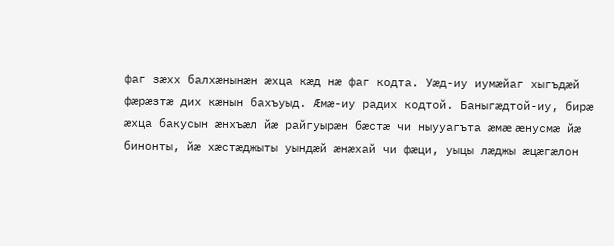фаг зæхх балхæнынæн æхца кæд нæ фаг кодта. Уæд-иу иумæйаг хыгъдæй фæрæзтæ дих кæнын бахъуыд. Æмæ-иу радих кодтой. Баныгæдтой-иу, бирæ æхца бакусын æнхъæл йæ райгуырæн бæстæ чи ныууагъта æмæ æнусмæ йæ бинонты, йæ хæстæджыты уындæй æнæхай чи фæци, уыцы лæджы æцæгæлон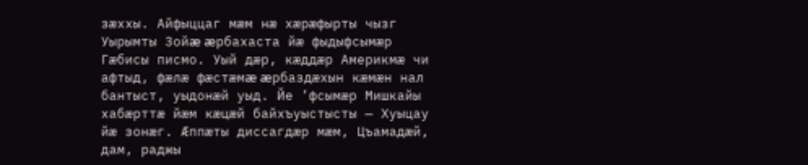зæххы. Айфыццаг мæм нæ хæрæфырты чызг Уырымты Зойæ æрбахаста йæ фыдыфсымæр Гæбисы писмо. Уый дæр, кæддæр Америкмæ чи афтыд, фæлæ фæстæмæ æрбаздæхын кæмæн нал бантыст, уыдонæй уыд. Йе ’фсымæр Мишкайы хабæрттæ йæм кæцæй байхъуыстысты — Хуыцау йæ зонæг. Æппæты диссагдæр мæм, Цъамадæй, дам, раджы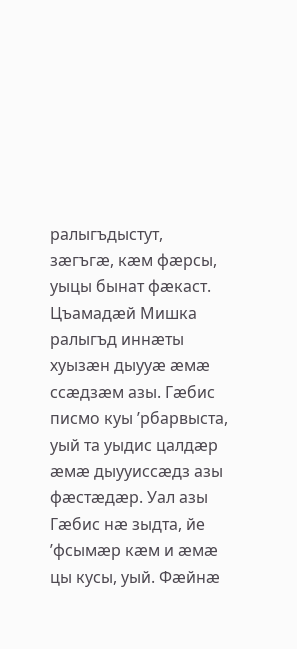ралыгъдыстут, зæгъгæ, кæм фæрсы, уыцы бынат фæкаст. Цъамадæй Мишка ралыгъд иннæты хуызæн дыууæ æмæ ссæдзæм азы. Гæбис писмо куы ’рбарвыста, уый та уыдис цалдæр æмæ дыууиссæдз азы фæстæдæр. Уал азы Гæбис нæ зыдта, йе ’фсымæр кæм и æмæ цы кусы, уый. Фæйнæ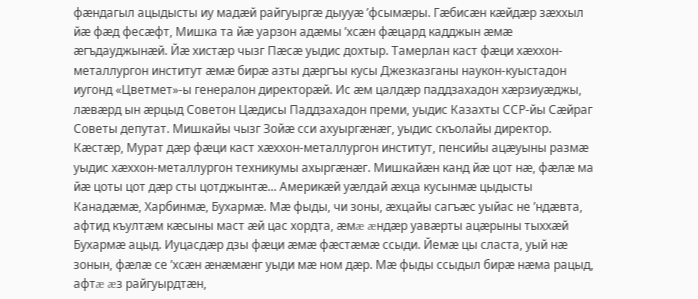фæндагыл ацыдысты иу мадæй райгуыргæ дыууæ ’фсымæры. Гæбисæн кæйдæр зæххыл йæ фæд фесæфт, Мишка та йæ уарзон адæмы ’хсæн фæцард кадджын æмæ æгъдауджынæй. Йæ хистæр чызг Пæсæ уыдис дохтыр. Тамерлан каст фæци хæххон-металлургон институт æмæ бирæ азты дæргъы кусы Джезказганы наукон-куыстадон иугонд «Цветмет»-ы генералон директорæй. Ис æм цалдæр паддзахадон хæрзиуæджы, лæвæрд ын æрцыд Советон Цæдисы Паддзахадон преми, уыдис Казахты ССР-йы Сæйраг Советы депутат. Мишкайы чызг Зойæ сси ахуыргæнæг, уыдис скъолайы директор. Кæстæр, Мурат дæр фæци каст хæххон-металлургон институт, пенсийы ацæуыны размæ уыдис хæххон-металлургон техникумы ахыргæнæг. Мишкайæн канд йæ цот нæ, фæлæ ма йæ цоты цот дæр сты цотджынтæ... Америкæй уæлдай æхца кусынмæ цыдысты Канадæмæ, Харбинмæ, Бухармæ. Мæ фыды, чи зоны, æхцайы сагъæс уыйас не ’ндæвта, афтид къултæм кæсыны маст æй цас хордта, æмæ æндæр уавæрты ацæрыны тыххæй Бухармæ ацыд. Иуцасдæр дзы фæци æмæ фæстæмæ ссыди. Йемæ цы сласта, уый нæ зонын, фæлæ се ’хсæн æнæмæнг уыди мæ ном дæр. Мæ фыды ссыдыл бирæ нæма рацыд, афтæ æз райгуырдтæн,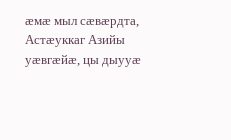æмæ мыл сæвæрдта, Астæуккаг Азийы уæвгæйæ, цы дыууæ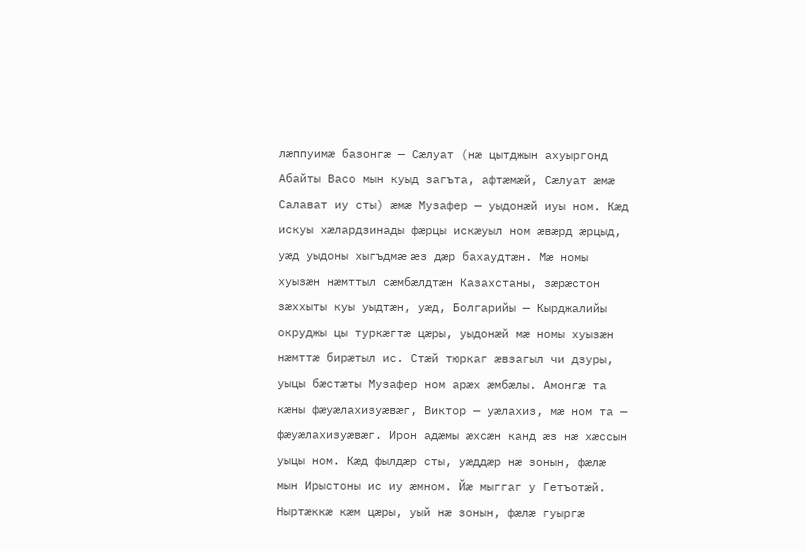лæппуимæ базонгæ — Сæлуат (нæ цытджын ахуыргонд Абайты Васо мын куыд загъта, афтæмæй, Сæлуат æмæ Салават иу сты) æмæ Музафер — уыдонæй иуы ном. Кæд искуы хæлардзинады фæрцы искæуыл ном æвæрд æрцыд, уæд уыдоны хыгъдмæ æз дæр бахаудтæн. Мæ номы хуызæн нæмттыл сæмбæлдтæн Казахстаны, зæрæстон зæххыты куы уыдтæн, уæд, Болгарийы — Кырджалийы окруджы цы туркæгтæ цæры, уыдонæй мæ номы хуызæн нæмттæ бирæтыл ис. Стæй тюркаг æвзагыл чи дзуры, уыцы бæстæты Музафер ном арæх æмбæлы. Амонгæ та кæны фæуæлахизуæвæг, Виктор — уæлахиз, мæ ном та — фæуæлахизуæвæг. Ирон адæмы æхсæн канд æз нæ хæссын уыцы ном. Кæд фылдæр сты, уæддæр нæ зонын, фæлæ мын Ирыстоны ис иу æмном. Йæ мыггаг у Гетъотæй. Ныртæккæ кæм цæры, уый нæ зонын, фæлæ гуыргæ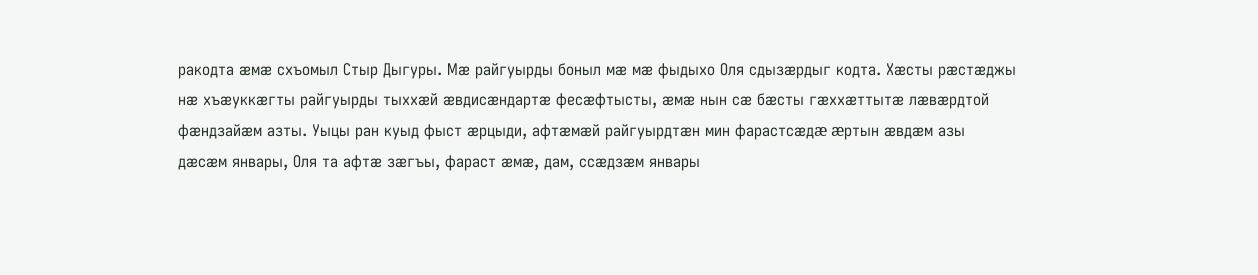ракодта æмæ схъомыл Стыр Дыгуры. Мæ райгуырды боныл мæ мæ фыдыхо Оля сдызæрдыг кодта. Хæсты рæстæджы нæ хъæуккæгты райгуырды тыххæй æвдисæндартæ фесæфтысты, æмæ нын сæ бæсты гæххæттытæ лæвæрдтой фæндзайæм азты. Уыцы ран куыд фыст æрцыди, афтæмæй райгуырдтæн мин фарастсæдæ æртын æвдæм азы дæсæм январы, Оля та афтæ зæгъы, фараст æмæ, дам, ссæдзæм январы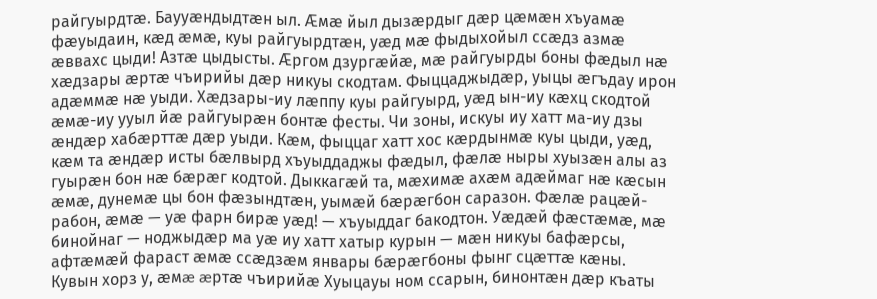райгуырдтæ. Баууæндыдтæн ыл. Æмæ йыл дызæрдыг дæр цæмæн хъуамæ фæуыдаин, кæд æмæ, куы райгуырдтæн, уæд мæ фыдыхойыл ссæдз азмæ æввахс цыди! Азтæ цыдысты. Æргом дзургæйæ, мæ райгуырды боны фæдыл нæ хæдзары æртæ чъирийы дæр никуы скодтам. Фыццаджыдæр, уыцы æгъдау ирон адæммæ нæ уыди. Хæдзары-иу лæппу куы райгуырд, уæд ын-иу кæхц скодтой æмæ-иу ууыл йæ райгуырæн бонтæ фесты. Чи зоны, искуы иу хатт ма-иу дзы æндæр хабæрттæ дæр уыди. Кæм, фыццаг хатт хос кæрдынмæ куы цыди, уæд, кæм та æндæр исты бæлвырд хъуыддаджы фæдыл, фæлæ ныры хуызæн алы аз гуырæн бон нæ бæрæг кодтой. Дыккагæй та, мæхимæ ахæм адæймаг нæ кæсын æмæ, дунемæ цы бон фæзындтæн, уымæй бæрæгбон саразон. Фæлæ рацæй-рабон, æмæ — уæ фарн бирæ уæд! — хъуыддаг бакодтон. Уæдæй фæстæмæ, мæ бинойнаг — ноджыдæр ма уæ иу хатт хатыр курын — мæн никуы бафæрсы, афтæмæй фараст æмæ ссæдзæм январы бæрæгбоны фынг сцæттæ кæны. Кувын хорз у, æмæ æртæ чъирийæ Хуыцауы ном ссарын, бинонтæн дæр къаты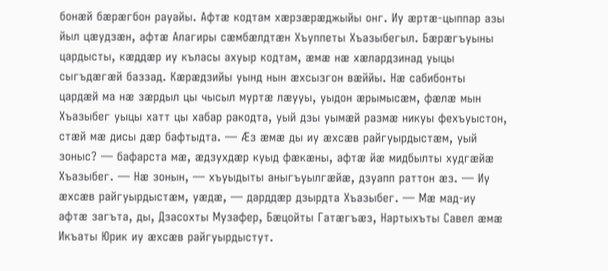бонæй бæрæгбон рауайы. Афтæ кодтам хæрзæрæджыйы онг. Иу æртæ-цыппар азы йыл цæудзæн, афтæ Алагиры сæмбæлдтæн Хъуппеты Хъазыбегыл. Бæрæгъуыны цардысты, кæддæр иу къласы ахуыр кодтам, æмæ нæ хæлардзинад уыцы сыгъдæгæй баззад. Кæрæдзийы уынд нын æхсызгон вæййы. Нæ сабибонты цардæй ма нæ зæрдыл цы чысыл муртæ лæууы, уыдон æрымысæм, фæлæ мын Хъазыбег уыцы хатт цы хабар ракодта, уый дзы уымæй размæ никуы фехъуыстон, стæй мæ дисы дæр бафтыдта. — Æз æмæ ды иу æхсæв райгуырдыстæм, уый зоныс? — бафарста мæ, æдзухдæр куыд фæкæны, афтæ йæ мидбылты худгæйæ Хъазыбег. — Нæ зонын, — хъуыдыты аныгъуылгæйæ, дзуапп раттон æз. — Иу æхсæв райгуырдыстæм, уæдæ, — дарддæр дзырдта Хъазыбег. — Мæ мад-иу афтæ загъта, ды, Дзасохты Музафер, Бæцойты Гатæгъæз, Нартыхъты Савел æмæ Икъаты Юрик иу æхсæв райгуырдыстут.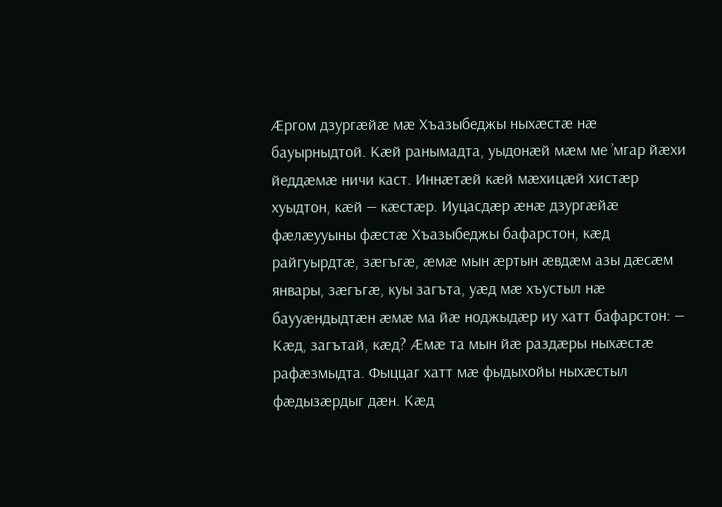Æргом дзургæйæ мæ Хъазыбеджы ныхæстæ нæ бауырныдтой. Кæй ранымадта, уыдонæй мæм ме ’мгар йæхи йеддæмæ ничи каст. Иннæтæй кæй мæхицæй хистæр хуыдтон, кæй — кæстæр. Иуцасдæр æнæ дзургæйæ фæлæууыны фæстæ Хъазыбеджы бафарстон, кæд райгуырдтæ, зæгъгæ, æмæ мын æртын æвдæм азы дæсæм январы, зæгъгæ, куы загъта, уæд мæ хъустыл нæ баууæндыдтæн æмæ ма йæ ноджыдæр иу хатт бафарстон: — Кæд, загътай, кæд? Æмæ та мын йæ раздæры ныхæстæ рафæзмыдта. Фыццаг хатт мæ фыдыхойы ныхæстыл фæдызæрдыг дæн. Кæд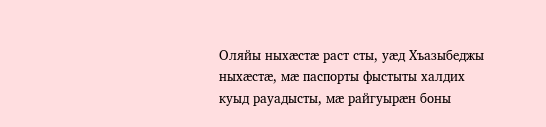Оляйы ныхæстæ раст сты, уæд Хъазыбеджы ныхæстæ, мæ паспорты фыстыты халдих куыд рауадысты, мæ райгуырæн боны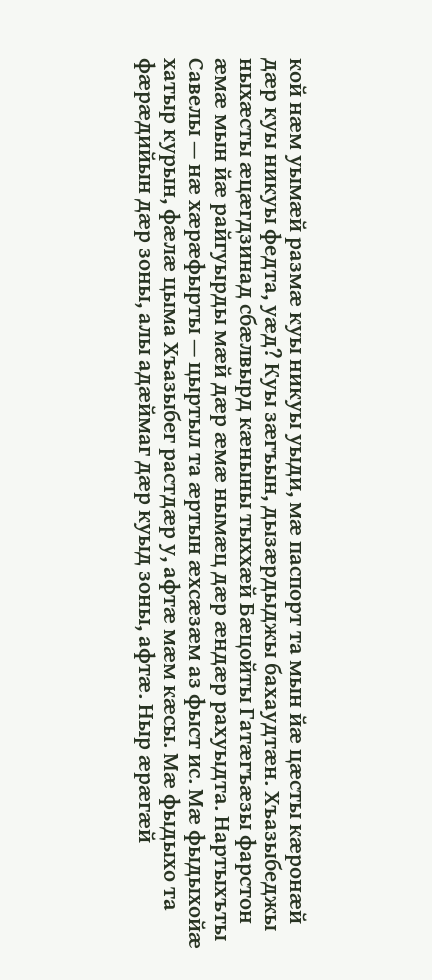кой нæм уымæй размæ куы никуы уыди, мæ паспорт та мын йæ цæсты кæронæй дæр куы никуы федта, уæд? Куы зæгъын, дызæрдыджы бахаудтæн. Хъазыбеджы ныхæсты æцæгдзинад сбæлвырд кæныны тыххæй Бæцойты Гатæгъæзы фарстон æмæ мын йæ райгуырды мæй дæр æмæ нымæц дæр æндæр рахуыдта. Нартыхъты Савелы — нæ хæрæфырты — цыртыл та æртын æхсæзæм аз фыст ис. Мæ фыдыхойæ хатыр курын, фæлæ цыма Хъазыбег растдæр у, афтæ мæм кæсы. Мæ фыдыхо та фæрæдийын дæр зоны, алы адæймаг дæр куыд зоны, афтæ. Ныр æрæгæй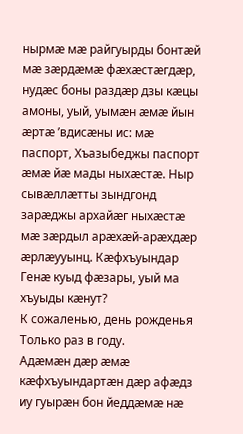нырмæ мæ райгуырды бонтæй мæ зæрдæмæ фæхæстæгдæр, нудæс боны раздæр дзы кæцы амоны, уый, уымæн æмæ йын æртæ ’вдисæны ис: мæ паспорт, Хъазыбеджы паспорт æмæ йæ мады ныхæстæ. Ныр сывæллæтты зындгонд зарæджы архайæг ныхæстæ мæ зæрдыл арæхæй-арæхдæр æрлæууынц. Кæфхъуындар Генæ куыд фæзары, уый ма хъуыды кæнут?
К сожаленью, день рожденья Только раз в году.
Адæмæн дæр æмæ кæфхъуындартæн дæр афæдз иу гуырæн бон йеддæмæ нæ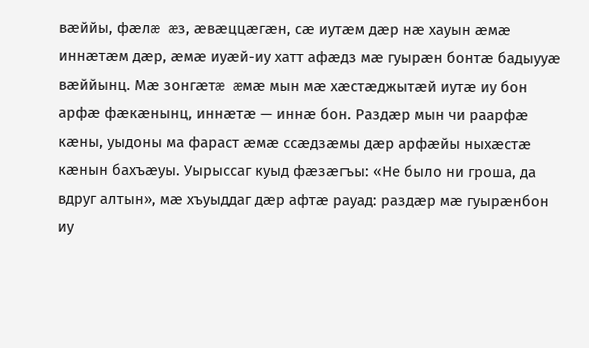вæййы, фæлæ æз, æвæццæгæн, сæ иутæм дæр нæ хауын æмæ иннæтæм дæр, æмæ иуæй-иу хатт афæдз мæ гуырæн бонтæ бадыууæ вæййынц. Мæ зонгæтæ æмæ мын мæ хæстæджытæй иутæ иу бон арфæ фæкæнынц, иннæтæ — иннæ бон. Раздæр мын чи раарфæ кæны, уыдоны ма фараст æмæ ссæдзæмы дæр арфæйы ныхæстæ кæнын бахъæуы. Уырыссаг куыд фæзæгъы: «Не было ни гроша, да вдруг алтын», мæ хъуыддаг дæр афтæ рауад: раздæр мæ гуырæнбон иу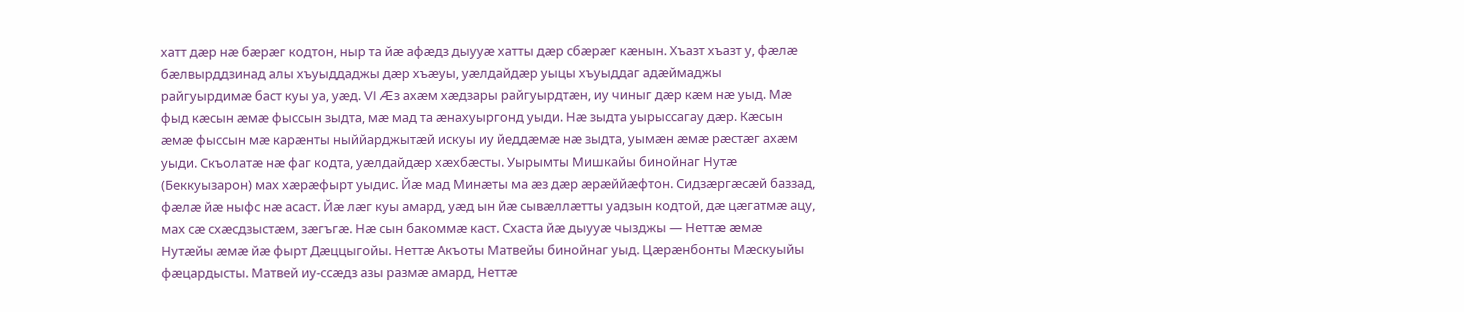хатт дæр нæ бæрæг кодтон, ныр та йæ афæдз дыууæ хатты дæр сбæрæг кæнын. Хъазт хъазт у, фæлæ бæлвырддзинад алы хъуыддаджы дæр хъæуы, уæлдайдæр уыцы хъуыддаг адæймаджы райгуырдимæ баст куы уа, уæд. VI Æз ахæм хæдзары райгуырдтæн, иу чиныг дæр кæм нæ уыд. Мæ фыд кæсын æмæ фыссын зыдта, мæ мад та æнахуыргонд уыди. Нæ зыдта уырыссагау дæр. Кæсын æмæ фыссын мæ карæнты ныййарджытæй искуы иу йеддæмæ нæ зыдта, уымæн æмæ рæстæг ахæм уыди. Скъолатæ нæ фаг кодта, уæлдайдæр хæхбæсты. Уырымты Мишкайы бинойнаг Нутæ (Беккуызарон) мах хæрæфырт уыдис. Йæ мад Минæты ма æз дæр æрæййæфтон. Сидзæргæсæй баззад, фæлæ йæ ныфс нæ асаст. Йæ лæг куы амард, уæд ын йæ сывæллæтты уадзын кодтой, дæ цæгатмæ ацу, мах сæ схæсдзыстæм, зæгъгæ. Нæ сын бакоммæ каст. Схаста йæ дыууæ чызджы — Неттæ æмæ Нутæйы æмæ йæ фырт Дæццыгойы. Неттæ Акъоты Матвейы бинойнаг уыд. Цæрæнбонты Мæскуыйы фæцардысты. Матвей иу-ссæдз азы размæ амард, Неттæ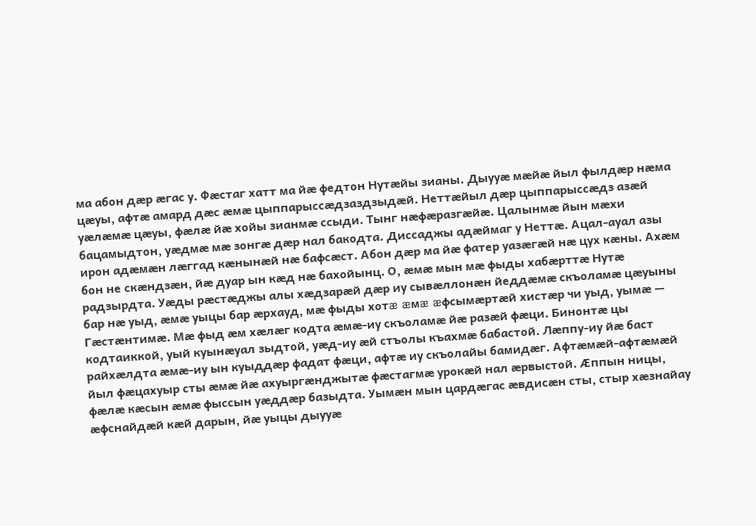ма абон дæр æгас у. Фæстаг хатт ма йæ федтон Нутæйы зианы. Дыууæ мæйæ йыл фылдæр нæма цæуы, афтæ амард дæс æмæ цыппарыссæдзаздзыдæй. Неттæйыл дæр цыппарыссæдз азæй уæлæмæ цæуы, фæлæ йæ хойы зианмæ ссыди. Тынг нæфæразгæйæ. Цалынмæ йын мæхи бацамыдтон, уæдмæ мæ зонгæ дæр нал бакодта. Диссаджы адæймаг у Неттæ. Ацал-ауал азы ирон адæмæн лæггад кæнынæй нæ бафсæст. Абон дæр ма йæ фатер уазæгæй нæ цух кæны. Ахæм бон не скæндзæн, йæ дуар ын кæд нæ бахойынц. О, æмæ мын мæ фыды хабæрттæ Нутæ радзырдта. Уæды рæстæджы алы хæдзарæй дæр иу сывæллонæн йеддæмæ скъоламæ цæуыны бар нæ уыд, æмæ уыцы бар æрхауд, мæ фыды хотæ æмæ æфсымæртæй хистæр чи уыд, уымæ — Гæстæнтимæ. Мæ фыд æм хæлæг кодта æмæ-иу скъоламæ йæ разæй фæци. Бинонтæ цы кодтаиккой, уый куынæуал зыдтой, уæд-иу æй стъолы къахмæ бабастой. Лæппу-иу йæ баст райхæлдта æмæ-иу ын куыддæр фадат фæци, афтæ иу скъолайы бамидæг. Афтæмæй-афтæмæй йыл фæцахуыр сты æмæ йæ ахуыргæнджытæ фæстагмæ урокæй нал æрвыстой. Æппын ницы, фæлæ кæсын æмæ фыссын уæддæр базыдта. Уымæн мын цардæгас æвдисæн сты, стыр хæзнайау æфснайдæй кæй дарын, йæ уыцы дыууæ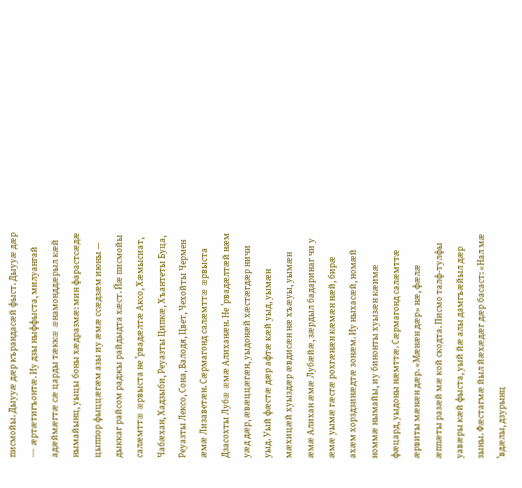писмойы. Дыууæ дæр кърандасæй фыст. Дыууæ дæр — æртæтигъонтæ. Иу дзы ныффыста, милуангай адæймæгтæ сæ царды тæккæ æнамонддæрыл кæй нымайынц, уыцы боны хæдразмæ: мин фарастсæдæ цыппор фыццæгæм азы иу æмæ ссæдзæм июны — дыккаг райсом раджы райдыдта хæст. Йæ писмойы салæмттæ æрвыста не ’рвадæлтæ Аксо, Хæмысиат, Чабæхан, Хадзыби, Реуазты Ципкæ, Хъантеты Буца, Реуазты Лексо, Сона, Валодя, Цвет, Чехойты Чермен æмæ Лизаветæн. Сæрмагонд салæмттæ æрвыста Дзасохты Лубæ æмæ Алиханæн. Не ’рвадæлтæй нæм уæд дæр, æвæццæгæн, уыдонæй хæстæгдæр ничи уыд. Уый фæстæ дæр афтæ кæй уыд, уымæн мæхицæй хуыздæр æвдисæн нæ хъæуы, уымæн æмæ Алихан æмæ Лубæйæ, зæрдыл бадаринаг чи у æмæ уымæ гæсгæ рохгæнæн кæмæн нæй, бирæ ахæм хорздзинæдтæ зонæм. Иу ныхасæй, номæй номмæ нымайы, иу бинонты хуызæн кæимæ фæцард, уыдоны нæмттæ. Сæрмагонд салæмттæ æрвиты мæнæн дæр. «Мæнæн дæр» нæ, фæлæ æппæты разæй мæ кой скодта. Писмо талф-тулфы уавæры кæй фыста, уый йæ алы дамгъæйыл дæр зыны. Фæстагмæ йыл йæхæдæг дæр басаст: «Нал мæ ’вдæлы, дзурынц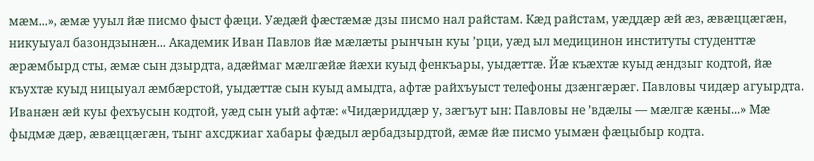мæм...», æмæ ууыл йæ писмо фыст фæци. Уæдæй фæстæмæ дзы писмо нал райстам. Кæд райстам, уæддæр æй æз, æвæццæгæн, никуыуал базондзынæн... Академик Иван Павлов йæ мæлæты рынчын куы ’рци, уæд ыл медицинон институты студенттæ æрæмбырд сты, æмæ сын дзырдта, адæймаг мæлгæйæ йæхи куыд фенкъары, уыдæттæ. Йæ къæхтæ куыд æндзыг кодтой, йæ къухтæ куыд ницыуал æмбæрстой, уыдæттæ сын куыд амыдта, афтæ райхъуыст телефоны дзæнгæрæг. Павловы чидæр агуырдта. Иванæн æй куы фехъусын кодтой, уæд сын уый афтæ: «Чидæриддæр у, зæгъут ын: Павловы не ’вдæлы — мæлгæ кæны...» Мæ фыдмæ дæр, æвæццæгæн, тынг ахсджиаг хабары фæдыл æрбадзырдтой, æмæ йæ писмо уымæн фæцыбыр кодта.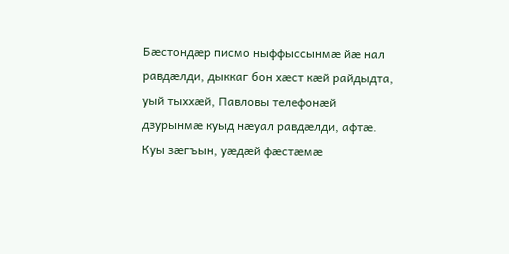Бæстондæр писмо ныффыссынмæ йæ нал равдæлди, дыккаг бон хæст кæй райдыдта, уый тыххæй, Павловы телефонæй дзурынмæ куыд нæуал равдæлди, афтæ. Куы зæгъын, уæдæй фæстæмæ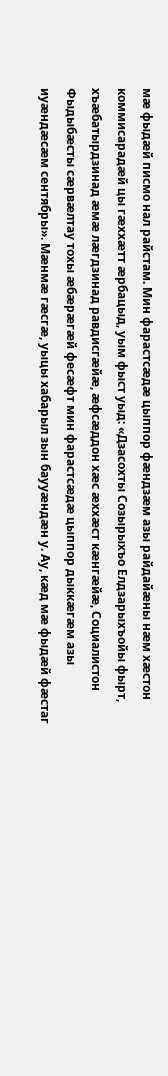мæ фыдæй писмо нал райстам. Мин фарастсæдæ цыппор фæндзæм азы райдайæны нæм хæстон коммисарадæй цы гæххæтт æрбацыд, уым фыст уыд: «Дзасохты Созырыхъо Елдзарыхъойы фырт, хъæбатырдзинад æмæ лæгдзинад равдисгæйæ, æфсæддон хæс æххæст кæнгæйæ, Социалистон Фыдыбæсты сæрвæлтау тохы æбæрæгæй фесæфт мин фарастсæдæ цыппор дыккæгæм азы иуæндæсæм сентябры». Мæнмæ гæсгæ, уыцы хабарыл зын баууæндæн у. Ау, кæд мæ фыдæй фæстаг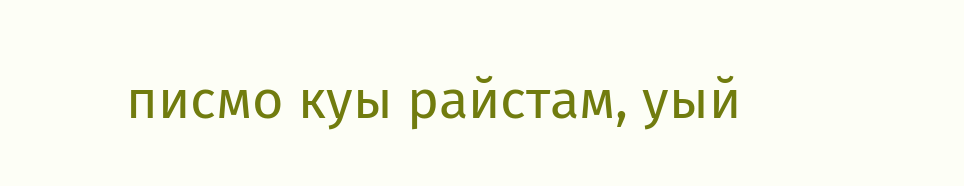писмо куы райстам, уый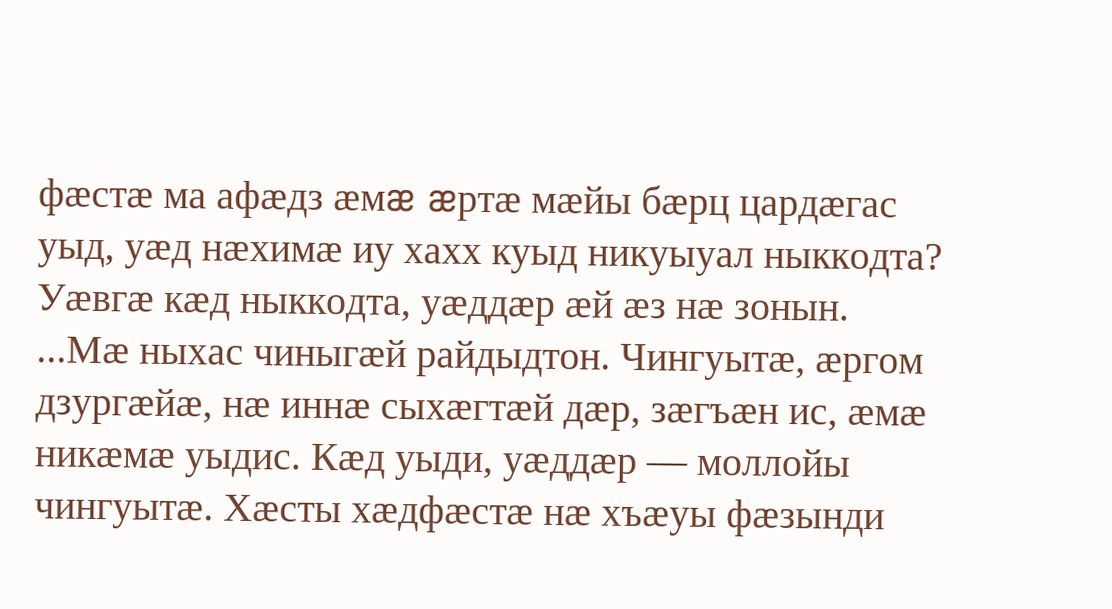фæстæ ма афæдз æмæ æртæ мæйы бæрц цардæгас уыд, уæд нæхимæ иу хахх куыд никуыуал ныккодта? Уæвгæ кæд ныккодта, уæддæр æй æз нæ зонын. ...Мæ ныхас чиныгæй райдыдтон. Чингуытæ, æргом дзургæйæ, нæ иннæ сыхæгтæй дæр, зæгъæн ис, æмæ никæмæ уыдис. Кæд уыди, уæддæр — моллойы чингуытæ. Хæсты хæдфæстæ нæ хъæуы фæзынди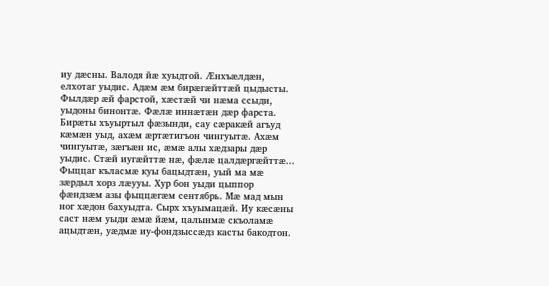иу дæсны. Валодя йæ хуыдтой. Æнхъæлдæн, елхотаг уыдис. Адæм æм бирæгæйттæй цыдысты. Фылдæр æй фарстой, хæстæй чи нæма ссыди, уыдоны бинонтæ. Фæлæ иннæтæн дæр фарста. Бирæты хъуыртыл фæзынди, сау сæракæй агъуд кæмæн уыд, ахæм æртæтигъон чингуытæ. Ахæм чингуытæ, зæгъæн ис, æмæ алы хæдзары дæр уыдис. Стæй иугæйттæ нæ, фæлæ цалдæргæйттæ... Фыццаг къласмæ куы бацыдтæн, уый ма мæ зæрдыл хорз лæууы. Хур бон уыди цыппор фæндзæм азы фыццæгæм сентябрь. Мæ мад мын ног хæдон бахуыдта. Сырх хъуымацæй. Иу кæсæны саст нæм уыди æмæ йæм, цалынмæ скъоламæ ацыдтæн, уæдмæ иу-фондзыссæдз касты бакодтон.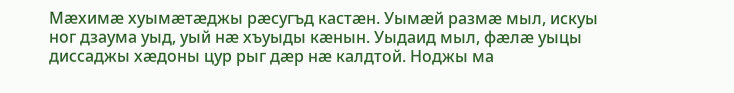Мæхимæ хуымæтæджы рæсугъд кастæн. Уымæй размæ мыл, искуы ног дзаума уыд, уый нæ хъуыды кæнын. Уыдаид мыл, фæлæ уыцы диссаджы хæдоны цур рыг дæр нæ калдтой. Ноджы ма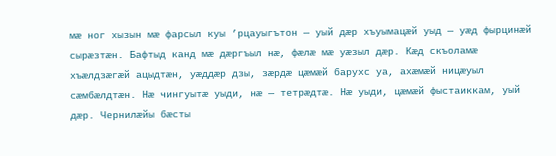мæ ног хызын мæ фарсыл куы ’рцауыгътон — уый дæр хъуымацæй уыд — уæд фырцинæй сырæзтæн. Бафтыд канд мæ дæргъыл нæ, фæлæ мæ уæзыл дæр. Кæд скъоламæ хъæлдзæгæй ацыдтæн, уæддæр дзы, зæрдæ цæмæй барухс уа, ахæмæй ницæуыл сæмбæлдтæн. Нæ чингуытæ уыди, нæ — тетрæдтæ. Нæ уыди, цæмæй фыстаиккам, уый дæр. Чернилæйы бæсты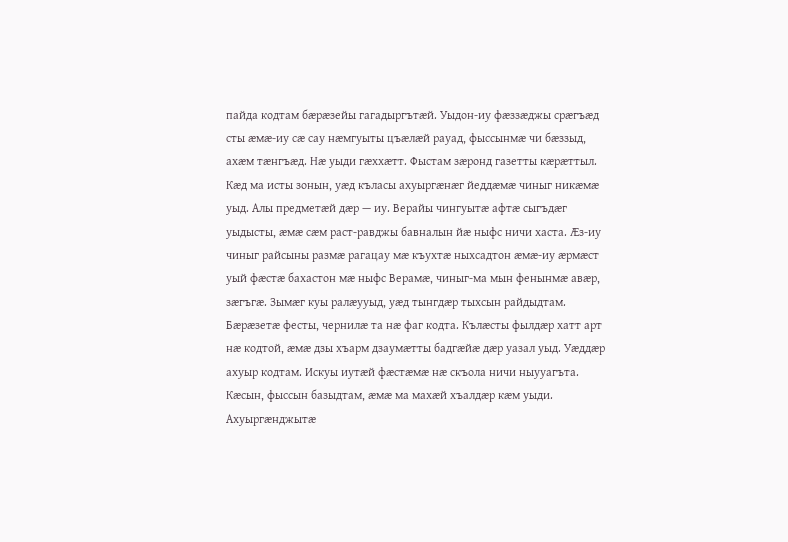пайда кодтам бæрæзейы гагадыргътæй. Уыдон-иу фæззæджы срæгъæд сты æмæ-иу сæ сау нæмгуыты цъæлæй рауад, фыссынмæ чи бæззыд, ахæм тæнгъæд. Нæ уыди гæххæтт. Фыстам зæронд газетты кæрæттыл. Кæд ма исты зонын, уæд къласы ахуыргæнæг йеддæмæ чиныг никæмæ уыд. Алы предметæй дæр — иу. Верайы чингуытæ афтæ сыгъдæг уыдысты, æмæ сæм раст-равджы бавналын йæ ныфс ничи хаста. Æз-иу чиныг райсыны размæ рагацау мæ къухтæ ныхсадтон æмæ-иу æрмæст уый фæстæ бахастон мæ ныфс Верамæ, чиныг-ма мын фенынмæ авæр, зæгъгæ. Зымæг куы ралæууыд, уæд тынгдæр тыхсын райдыдтам. Бæрæзетæ фесты, чернилæ та нæ фаг кодта. Кълæсты фылдæр хатт арт нæ кодтой, æмæ дзы хъарм дзаумæтты бадгæйæ дæр уазал уыд. Уæддæр ахуыр кодтам. Искуы иутæй фæстæмæ нæ скъола ничи ныууагъта. Кæсын, фыссын базыдтам, æмæ ма махæй хъалдæр кæм уыди. Ахуыргæнджытæ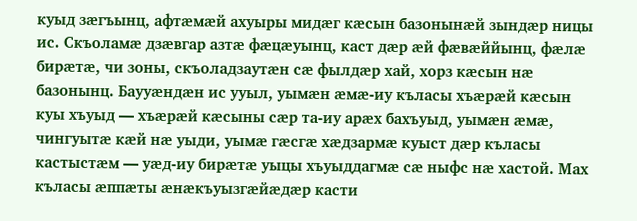куыд зæгъынц, афтæмæй ахуыры мидæг кæсын базонынæй зындæр ницы ис. Скъоламæ дзæвгар азтæ фæцæуынц, каст дæр æй фæвæййынц, фæлæ бирæтæ, чи зоны, скъоладзаутæн сæ фылдæр хай, хорз кæсын нæ базонынц. Баууæндæн ис ууыл, уымæн æмæ-иу къласы хъæрæй кæсын куы хъуыд — хъæрæй кæсыны сæр та-иу арæх бахъуыд, уымæн æмæ, чингуытæ кæй нæ уыди, уымæ гæсгæ хæдзармæ куыст дæр къласы кастыстæм — уæд-иу бирæтæ уыцы хъуыддагмæ сæ ныфс нæ хастой. Мах къласы æппæты æнæкъуызгæйæдæр касти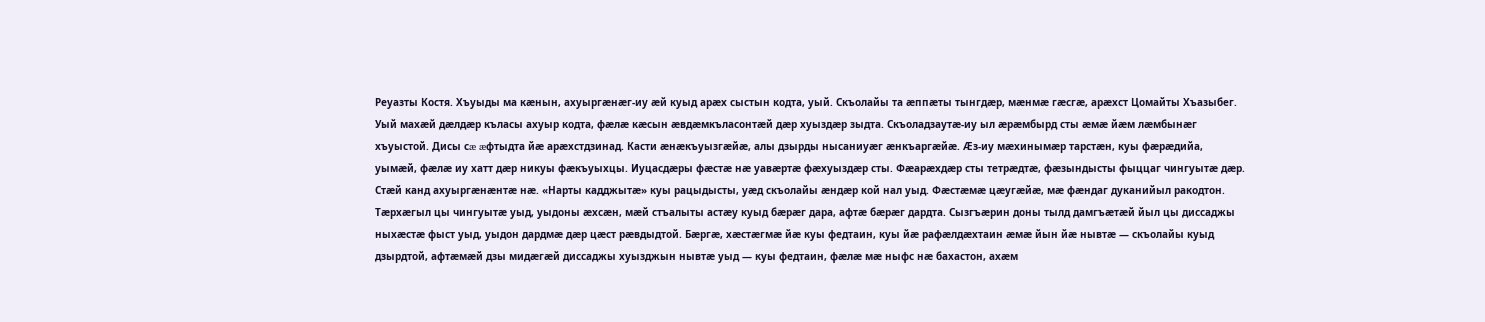Реуазты Костя. Хъуыды ма кæнын, ахуыргæнæг-иу æй куыд арæх сыстын кодта, уый. Скъолайы та æппæты тынгдæр, мæнмæ гæсгæ, арæхст Цомайты Хъазыбег. Уый махæй дæлдæр къласы ахуыр кодта, фæлæ кæсын æвдæмкъласонтæй дæр хуыздæр зыдта. Скъоладзаутæ-иу ыл æрæмбырд сты æмæ йæм лæмбынæг хъуыстой. Дисы сæ æфтыдта йæ арæхстдзинад. Касти æнæкъуызгæйæ, алы дзырды нысаниуæг æнкъаргæйæ. Æз-иу мæхинымæр тарстæн, куы фæрæдийа, уымæй, фæлæ иу хатт дæр никуы фæкъуыхцы. Иуцасдæры фæстæ нæ уавæртæ фæхуыздæр сты. Фæарæхдæр сты тетрæдтæ, фæзындысты фыццаг чингуытæ дæр. Стæй канд ахуыргæнæнтæ нæ. «Нарты кадджытæ» куы рацыдысты, уæд скъолайы æндæр кой нал уыд. Фæстæмæ цæугæйæ, мæ фæндаг дуканийыл ракодтон. Тæрхæгыл цы чингуытæ уыд, уыдоны æхсæн, мæй стъалыты астæу куыд бæрæг дара, афтæ бæрæг дардта. Сызгъæрин доны тылд дамгъæтæй йыл цы диссаджы ныхæстæ фыст уыд, уыдон дардмæ дæр цæст рæвдыдтой. Бæргæ, хæстæгмæ йæ куы федтаин, куы йæ рафæлдæхтаин æмæ йын йæ нывтæ — скъолайы куыд дзырдтой, афтæмæй дзы мидæгæй диссаджы хуызджын нывтæ уыд — куы федтаин, фæлæ мæ ныфс нæ бахастон, ахæм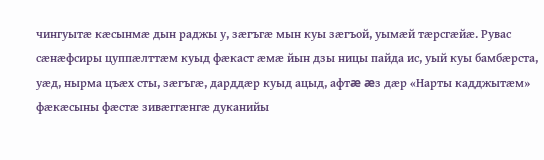чингуытæ кæсынмæ дын раджы у, зæгъгæ мын куы зæгъой, уымæй тæрсгæйæ. Рувас сæнæфсиры цуппæлттæм куыд фæкаст æмæ йын дзы ницы пайда ис, уый куы бамбæрста, уæд, нырма цъæх сты, зæгъгæ, дарддæр куыд ацыд, афтæ æз дæр «Нарты кадджытæм» фæкæсыны фæстæ зивæггæнгæ дуканийы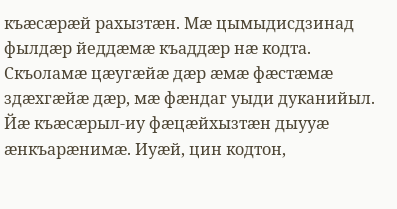къæсæрæй рахызтæн. Мæ цымыдисдзинад фылдæр йеддæмæ къаддæр нæ кодта. Скъоламæ цæугæйæ дæр æмæ фæстæмæ здæхгæйæ дæр, мæ фæндаг уыди дуканийыл. Йæ къæсæрыл-иу фæцæйхызтæн дыууæ æнкъарæнимæ. Иуæй, цин кодтон,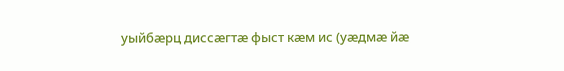уыйбæрц диссæгтæ фыст кæм ис (уæдмæ йæ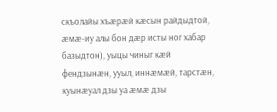скъолайы хъæрæй кæсын райдыдтой, æмæ-иу алы бон дæр исты ног хабар базыдтон), уыцы чиныг кæй фендзынæн, ууыл, иннæмæй, тарстæн, куынæуал дзы уа æмæ дзы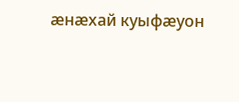æнæхай куыфæуон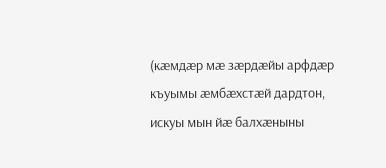(кæмдæр мæ зæрдæйы арфдæр къуымы æмбæхстæй дардтон, искуы мын йæ балхæныны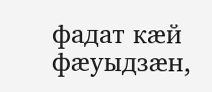фадат кæй фæуыдзæн,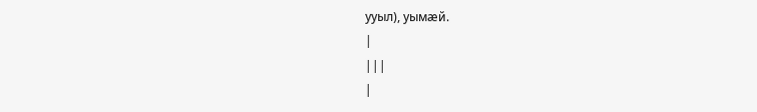ууыл), уымæй.
|
|||
|